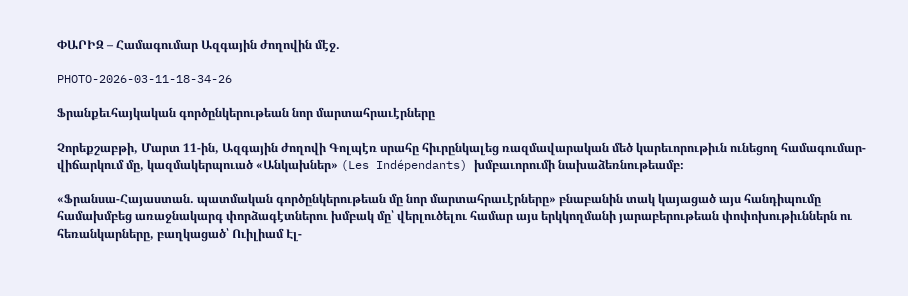ՓԱՐԻԶ – Համագումար Ազգային ժողովին մէջ.

PHOTO-2026-03-11-18-34-26

Ֆրանքեւհայկական գործընկերութեան նոր մարտահրաւէրները

Չորեքշաբթի, Մարտ 11-ին, Ազգային ժողովի Գոլպէռ սրահը հիւրընկալեց ռազմավարական մեծ կարեւորութիւն ունեցող համագումար-վիճարկում մը, կազմակերպուած «Անկախներ» (Les Indépendants) խմբաւորումի նախաձեռնութեամբ։

«Ֆրանսա-Հայաստան. պատմական գործընկերութեան մը նոր մարտահրաւէրները» բնաբանին տակ կայացած այս հանդիպումը համախմբեց առաջնակարգ փորձագէտներու խմբակ մը՝ վերլուծելու համար այս երկկողմանի յարաբերութեան փոփոխութիւններն ու հեռանկարները, բաղկացած՝ Ուիլիամ Էլ-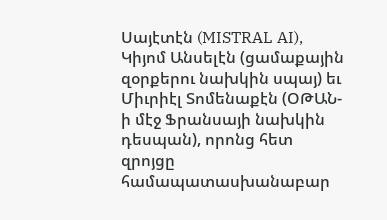Սայէտէն (MISTRAL AI), Կիյոմ Անսելէն (ցամաքային զօրքերու նախկին սպայ) եւ Միւրիէլ Տոմենաքէն (ՕԹԱՆ-ի մէջ Ֆրանսայի նախկին դեսպան), որոնց հետ զրոյցը համապատասխանաբար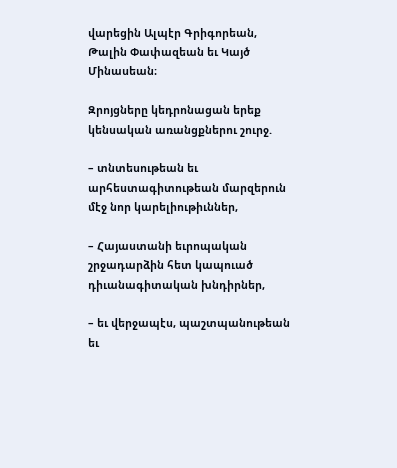վարեցին Ալպէր Գրիգորեան, Թալին Փափազեան եւ Կայծ Մինասեան։

Զրոյցները կեդրոնացան երեք կենսական առանցքներու շուրջ.

– տնտեսութեան եւ արհեստագիտութեան մարզերուն մէջ նոր կարելիութիւններ,

– Հայաստանի եւրոպական շրջադարձին հետ կապուած դիւանագիտական խնդիրներ,

– եւ վերջապէս, պաշտպանութեան եւ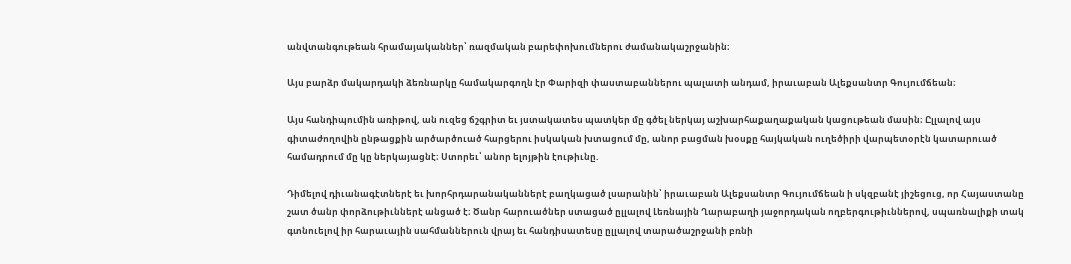անվտանգութեան հրամայականներ՝ ռազմական բարեփոխումներու ժամանակաշրջանին։

Այս բարձր մակարդակի ձեռնարկը համակարգողն էր Փարիզի փաստաբաններու պալատի անդամ, իրաւաբան Ալեքսանտր Գույումճեան։

Այս հանդիպումին առիթով, ան ուզեց ճշգրիտ եւ յստակատես պատկեր մը գծել ներկայ աշխարհաքաղաքական կացութեան մասին։ Ըլլալով այս գիտաժողովին ընթացքին արծարծուած հարցերու իսկական խտացում մը, անոր բացման խօսքը հայկական ուղեծիրի վարպետօրէն կատարուած համադրում մը կը ներկայացնէ։ Ստորեւ՝ անոր ելոյթին էութիւնը.

Դիմելով դիւանագէտներէ եւ խորհրդարանականներէ բաղկացած լսարանին՝ իրաւաբան Ալեքսանտր Գույումճեան ի սկզբանէ յիշեցուց, որ Հայաստանը շատ ծանր փորձութիւններէ անցած է։ Ծանր հարուածներ ստացած ըլլալով Լեռնային Ղարաբաղի յաջորդական ողբերգութիւններով, սպառնալիքի տակ գտնուելով իր հարաւային սահմաններուն վրայ եւ հանդիսատեսը ըլլալով տարածաշրջանի բռնի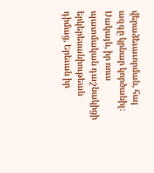վերաձեւաւորման, հայ ազգը կրնար կործանիլ։ Սակայն, իր ռուս պատմական դաշնակիցի երկերեսանիութեան դիմաց, Երեւան իր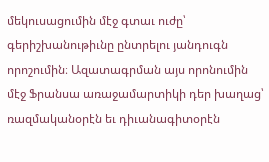մեկուսացումին մէջ գտաւ ուժը՝ գերիշխանութիւնը ընտրելու յանդուգն որոշումին։ Ազատագրման այս որոնումին մէջ Ֆրանսա առաջամարտիկի դեր խաղաց՝ ռազմականօրէն եւ դիւանագիտօրէն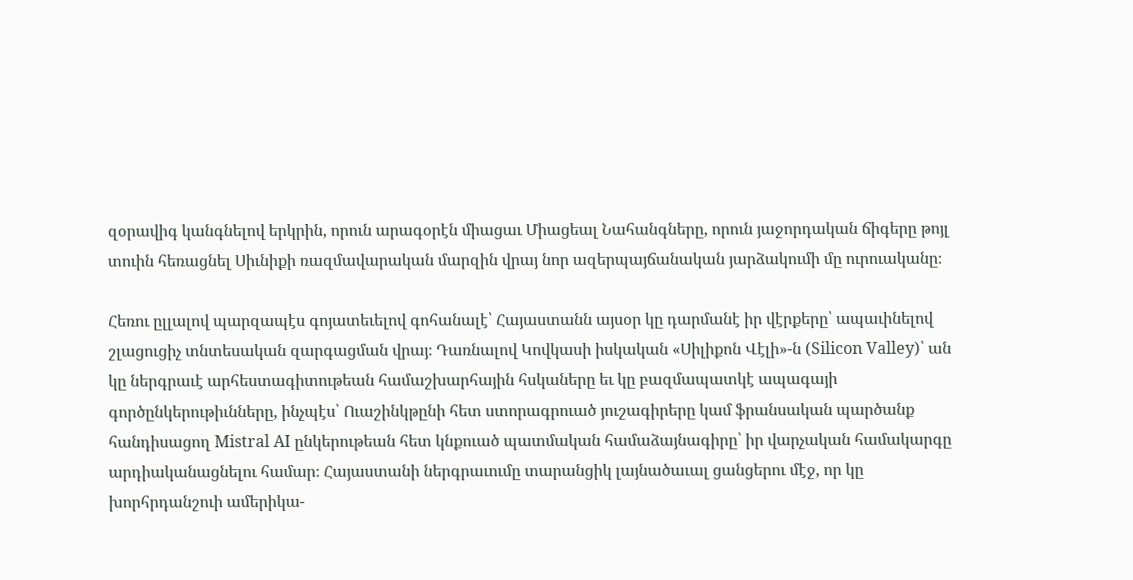զօրավիգ կանգնելով երկրին, որուն արագօրէն միացաւ Միացեալ Նահանգները, որուն յաջորդական ճիգերը թոյլ տուին հեռացնել Սիւնիքի ռազմավարական մարզին վրայ նոր ազերպայճանական յարձակումի մը ուրուականը։

Հեռու ըլլալով պարզապէս գոյատեւելով գոհանալէ՝ Հայաստանն այսօր կը դարմանէ իր վէրքերը՝ ապաւինելով շլացուցիչ տնտեսական զարգացման վրայ։ Դառնալով Կովկասի իսկական «Սիլիքոն Վէլի»-ն (Silicon Valley)՝ ան կը ներգրաւէ արհեստագիտութեան համաշխարհային հսկաները եւ կը բազմապատկէ ապագայի գործընկերութիւնները, ինչպէս՝ Ուաշինկթընի հետ ստորագրուած յուշագիրերը կամ ֆրանսական պարծանք հանդիսացող Mistral AI ընկերութեան հետ կնքուած պատմական համաձայնագիրը՝ իր վարչական համակարգը արդիականացնելու համար։ Հայաստանի ներգրաւումը տարանցիկ լայնածաւալ ցանցերու մէջ, որ կը խորհրդանշուի ամերիկա-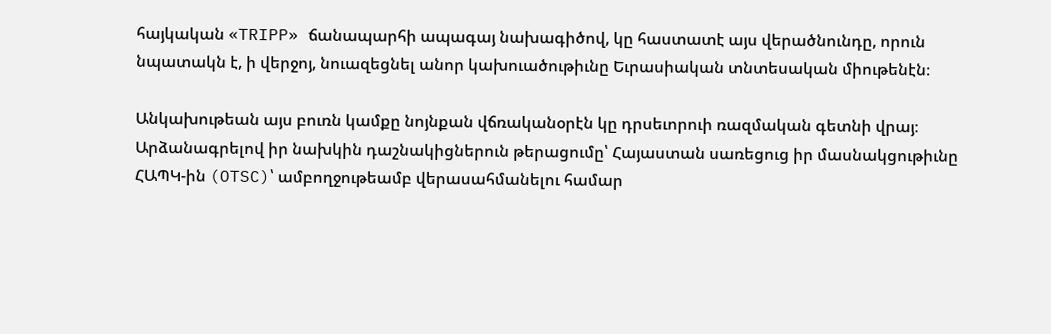հայկական «TRIPP» ճանապարհի ապագայ նախագիծով, կը հաստատէ այս վերածնունդը, որուն նպատակն է, ի վերջոյ, նուազեցնել անոր կախուածութիւնը Եւրասիական տնտեսական միութենէն։

Անկախութեան այս բուռն կամքը նոյնքան վճռականօրէն կը դրսեւորուի ռազմական գետնի վրայ։ Արձանագրելով իր նախկին դաշնակիցներուն թերացումը՝ Հայաստան սառեցուց իր մասնակցութիւնը ՀԱՊԿ-ին (OTSC)՝ ամբողջութեամբ վերասահմանելու համար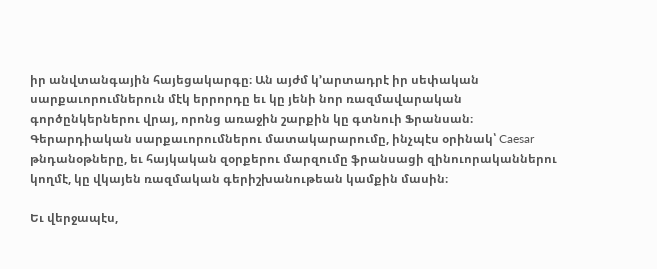իր անվտանգային հայեցակարգը։ Ան այժմ կ՚արտադրէ իր սեփական սարքաւորումներուն մէկ երրորդը եւ կը յենի նոր ռազմավարական գործընկերներու վրայ, որոնց առաջին շարքին կը գտնուի Ֆրանսան։ Գերարդիական սարքաւորումներու մատակարարումը, ինչպէս օրինակ՝ Caesar թնդանօթները, եւ հայկական զօրքերու մարզումը ֆրանսացի զինուորականներու կողմէ, կը վկայեն ռազմական գերիշխանութեան կամքին մասին։

Եւ վերջապէս,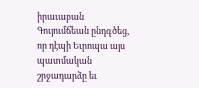իրաւաբան Գույումճեան ընդգծեց, որ դէպի Եւրոպա այս պատմական շրջադարձը եւ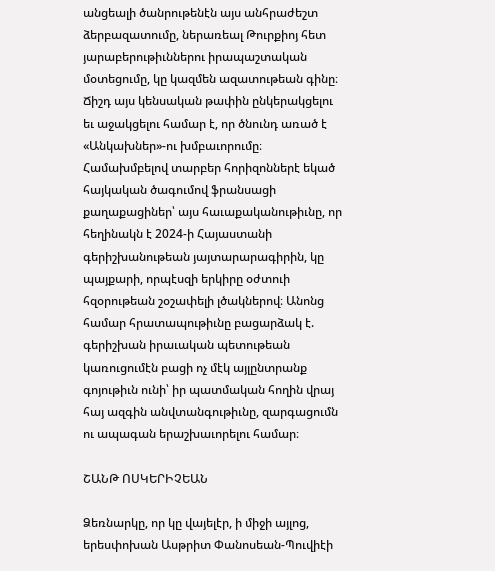անցեալի ծանրութենէն այս անհրաժեշտ ձերբազատումը, ներառեալ Թուրքիոյ հետ յարաբերութիւններու իրապաշտական մօտեցումը, կը կազմեն ազատութեան գինը։ Ճիշդ այս կենսական թափին ընկերակցելու եւ աջակցելու համար է, որ ծնունդ առած է «Անկախներ»-ու խմբաւորումը։ Համախմբելով տարբեր հորիզոններէ եկած հայկական ծագումով ֆրանսացի քաղաքացիներ՝ այս հաւաքականութիւնը, որ հեղինակն է 2024-ի Հայաստանի գերիշխանութեան յայտարարագիրին, կը պայքարի, որպէսզի երկիրը օժտուի հզօրութեան շօշափելի լծակներով։ Անոնց համար հրատապութիւնը բացարձակ է. գերիշխան իրաւական պետութեան կառուցումէն բացի ոչ մէկ այլընտրանք գոյութիւն ունի՝ իր պատմական հողին վրայ հայ ազգին անվտանգութիւնը, զարգացումն ու ապագան երաշխաւորելու համար։

ՇԱՆԹ ՈՍԿԵՐԻՉԵԱՆ

Ձեռնարկը, որ կը վայելէր, ի միջի այլոց, երեսփոխան Ասթրիտ Փանոսեան-Պուվիէի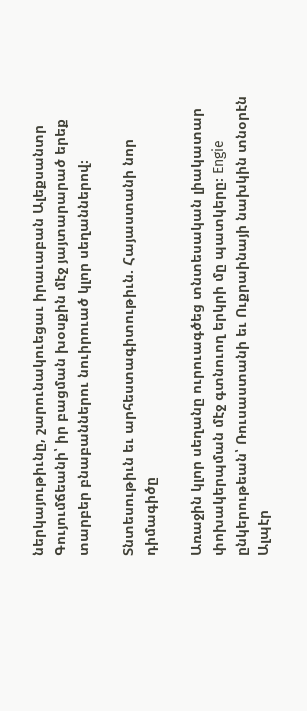ներկայութիւնը, շարունակուեցաւ իրաւաբան Ալեքսանտր Գույումճեանի՝ իր բացման խօսքին մէջ յայտարարած երեք տարբեր բնաբաններու նուիրուած կլոր սեղաններով։

Տնտեսութիւն եւ արհեստագիտութիւն. Հայաստանի նոր դիմագիծը

Առաջին կլոր սեղանը ուրուագծեց տնտեսական լիակատար փոխակերպման մէջ գտնուող երկրի մը պատկերը։ Engie ընկերութեան՝ Ռուսաստանի եւ Ուքրաինայի նախկին տնօրէն Ալպէր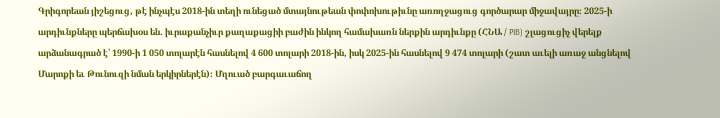Գրիգորեան յիշեցուց, թէ ինչպէս 2018-ին տեղի ունեցած մտայնութեան փոփոխութիւնը առողջացուց գործարար միջավայրը։ 2025-ի արդիւնքները պերճախօս են. իւրաքանչիւր քաղաքացիի բաժին ինկող համախառն ներքին արդիւնքը (ՀՆԱ / PIB) շլացուցիչ վերելք արձանագրած է՝ 1990-ի 1 050 տոլարէն հասնելով 4 600 տոլարի 2018-ին, իսկ 2025-ին հասնելով 9 474 տոլարի (շատ աւելի առաջ անցնելով Մարոքի եւ Թունուզի նման երկիրներէն)։ Մղուած բարգաւաճող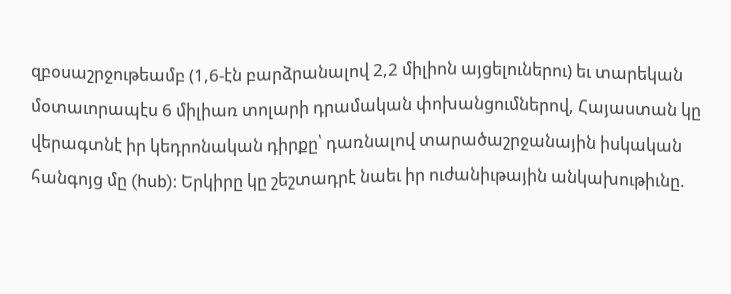զբօսաշրջութեամբ (1,6-էն բարձրանալով 2,2 միլիոն այցելուներու) եւ տարեկան մօտաւորապէս 6 միլիառ տոլարի դրամական փոխանցումներով, Հայաստան կը վերագտնէ իր կեդրոնական դիրքը՝ դառնալով տարածաշրջանային իսկական հանգոյց մը (hub): Երկիրը կը շեշտադրէ նաեւ իր ուժանիւթային անկախութիւնը.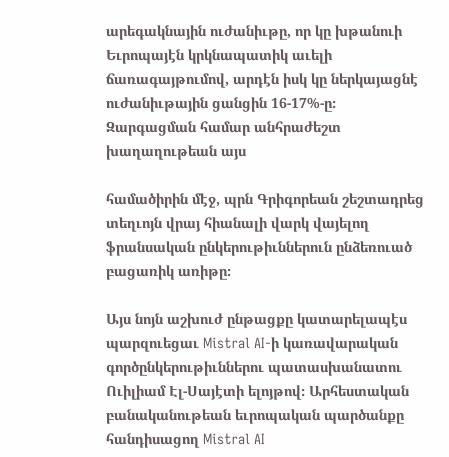արեգակնային ուժանիւթը, որ կը խթանուի Եւրոպայէն կրկնապատիկ աւելի ճառագայթումով, արդէն իսկ կը ներկայացնէ ուժանիւթային ցանցին 16-17%-ը։ Զարգացման համար անհրաժեշտ խաղաղութեան այս

համածիրին մէջ, պրն Գրիգորեան շեշտադրեց տեղւոյն վրայ հիանալի վարկ վայելող ֆրանսական ընկերութիւններուն ընձեռուած բացառիկ առիթը։

Այս նոյն աշխուժ ընթացքը կատարելապէս պարզուեցաւ Mistral AI-ի կառավարական գործընկերութիւններու պատասխանատու Ուիլիամ Էլ-Սայէտի ելոյթով։ Արհեստական բանականութեան եւրոպական պարծանքը հանդիսացող Mistral AI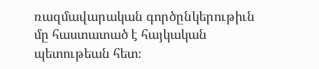ռազմավարական գործընկերութիւն մը հաստատած է հայկական պետութեան հետ։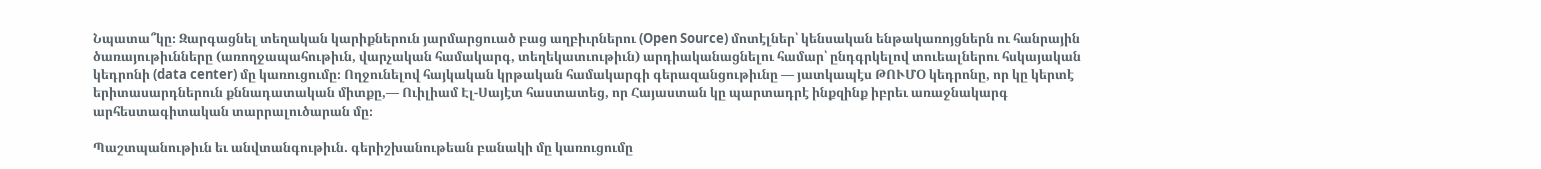Նպատա՞կը։ Զարգացնել տեղական կարիքներուն յարմարցուած բաց աղբիւրներու (Open Source) մոտէլներ՝ կենսական ենթակառոյցներն ու հանրային ծառայութիւնները (առողջապահութիւն, վարչական համակարգ, տեղեկատւութիւն) արդիականացնելու համար՝ ընդգրկելով տուեալներու հսկայական կեդրոնի (data center) մը կառուցումը։ Ողջունելով հայկական կրթական համակարգի գերազանցութիւնը — յատկապէս ԹՈՒՄՕ կեդրոնը, որ կը կերտէ երիտասարդներուն քննադատական միտքը,— Ուիլիամ Էլ-Սայէտ հաստատեց, որ Հայաստան կը պարտադրէ ինքզինք իբրեւ առաջնակարգ արհեստագիտական տարրալուծարան մը։

Պաշտպանութիւն եւ անվտանգութիւն. գերիշխանութեան բանակի մը կառուցումը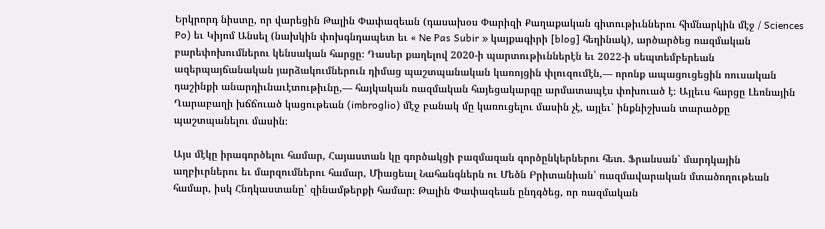Երկրորդ նիստը, որ վարեցին Թալին Փափազեան (դասախօս Փարիզի Քաղաքական գիտութիւններու հիմնարկին մէջ / Sciences Po) եւ Կիյոմ Անսել (նախկին փոխգնդապետ եւ « Ne Pas Subir » կայքագիրի [blog] հեղինակ), արծարծեց ռազմական բարեփոխումներու կենսական հարցը։ Դասեր քաղելով 2020-ի պարտութիւններէն եւ 2022-ի սեպտեմբերեան ազերպայճանական յարձակումներուն դիմաց պաշտպանական կառոյցին փլուզումէն,— որոնք ապացուցեցին ռուսական դաշինքի անարդիւնաւէտութիւնը,— հայկական ռազմական հայեցակարգը արմատապէս փոխուած է։ Այլեւս հարցը Լեռնային Ղարաբաղի խճճուած կացութեան (imbroglio) մէջ բանակ մը կառուցելու մասին չէ, այլեւ՝ ինքնիշխան տարածքը պաշտպանելու մասին։

Այս մէկը իրագործելու համար, Հայաստան կը գործակցի բազմազան գործընկերներու հետ. Ֆրանսան՝ մարդկային աղբիւրներու եւ մարզումներու համար, Միացեալ Նահանգներն ու Մեծն Բրիտանիան՝ ռազմավարական մտածողութեան համար, իսկ Հնդկաստանը՝ զինամթերքի համար։ Թալին Փափազեան ընդգծեց, որ ռազմական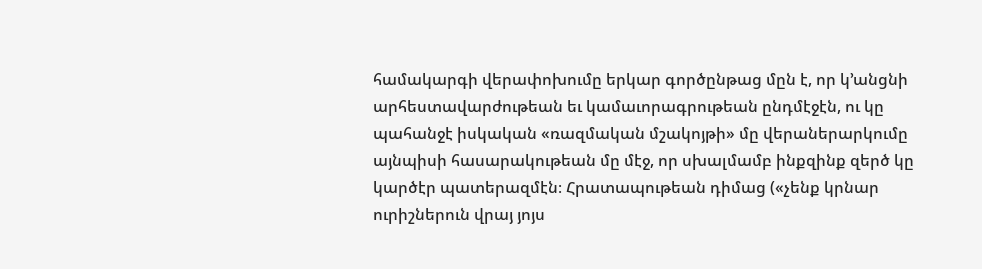համակարգի վերափոխումը երկար գործընթաց մըն է, որ կ՚անցնի արհեստավարժութեան եւ կամաւորագրութեան ընդմէջէն, ու կը պահանջէ իսկական «ռազմական մշակոյթի» մը վերաներարկումը այնպիսի հասարակութեան մը մէջ, որ սխալմամբ ինքզինք զերծ կը կարծէր պատերազմէն։ Հրատապութեան դիմաց («չենք կրնար ուրիշներուն վրայ յոյս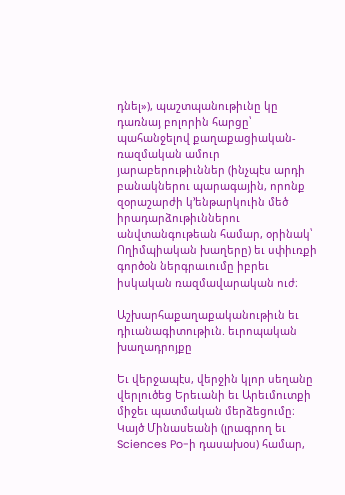դնել»), պաշտպանութիւնը կը դառնայ բոլորին հարցը՝ պահանջելով քաղաքացիական-ռազմական ամուր յարաբերութիւններ (ինչպէս արդի բանակներու պարագային, որոնք զօրաշարժի կ՚ենթարկուին մեծ իրադարձութիւններու անվտանգութեան համար, օրինակ՝ Ողիմպիական խաղերը) եւ սփիւռքի գործօն ներգրաւումը իբրեւ իսկական ռազմավարական ուժ։

Աշխարհաքաղաքականութիւն եւ դիւանագիտութիւն. եւրոպական խաղադրոյքը

Եւ վերջապէս, վերջին կլոր սեղանը վերլուծեց Երեւանի եւ Արեւմուտքի միջեւ պատմական մերձեցումը։ Կայծ Մինասեանի (լրագրող եւ Sciences Po-ի դասախօս) համար,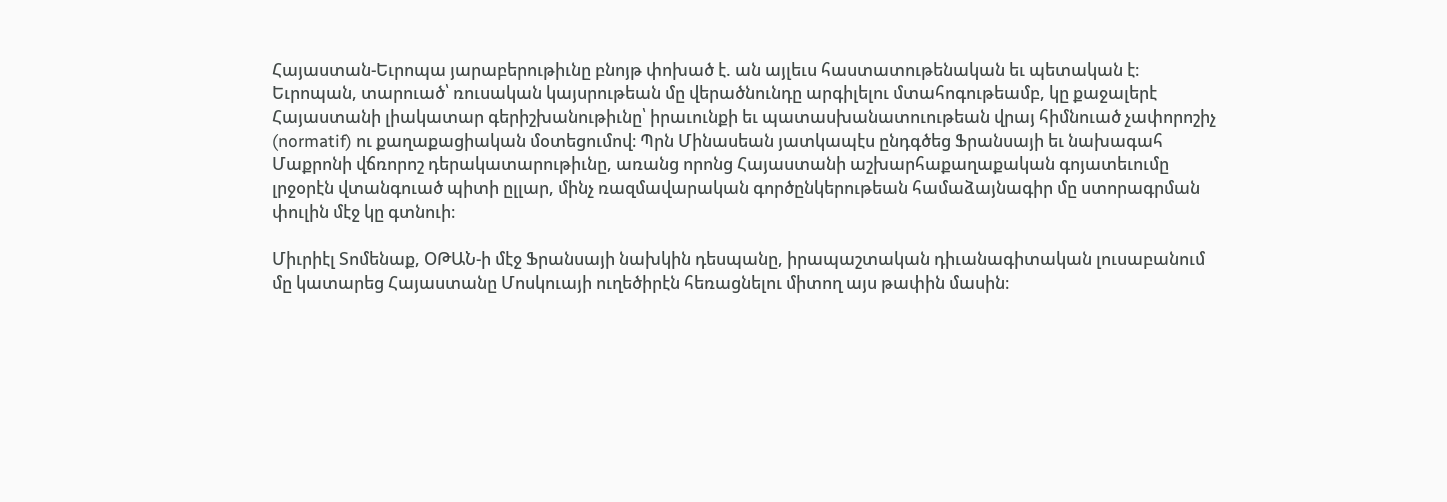Հայաստան-Եւրոպա յարաբերութիւնը բնոյթ փոխած է. ան այլեւս հաստատութենական եւ պետական է։ Եւրոպան, տարուած՝ ռուսական կայսրութեան մը վերածնունդը արգիլելու մտահոգութեամբ, կը քաջալերէ Հայաստանի լիակատար գերիշխանութիւնը՝ իրաւունքի եւ պատասխանատուութեան վրայ հիմնուած չափորոշիչ (normatif) ու քաղաքացիական մօտեցումով։ Պրն Մինասեան յատկապէս ընդգծեց Ֆրանսայի եւ նախագահ Մաքրոնի վճռորոշ դերակատարութիւնը, առանց որոնց Հայաստանի աշխարհաքաղաքական գոյատեւումը լրջօրէն վտանգուած պիտի ըլլար, մինչ ռազմավարական գործընկերութեան համաձայնագիր մը ստորագրման փուլին մէջ կը գտնուի։

Միւրիէլ Տոմենաք, ՕԹԱՆ-ի մէջ Ֆրանսայի նախկին դեսպանը, իրապաշտական դիւանագիտական լուսաբանում մը կատարեց Հայաստանը Մոսկուայի ուղեծիրէն հեռացնելու միտող այս թափին մասին։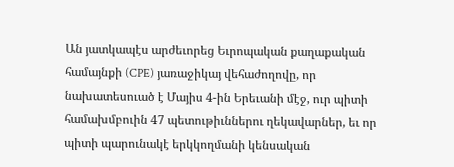Ան յատկապէս արժեւորեց Եւրոպական քաղաքական համայնքի (CPE) յառաջիկայ վեհաժողովը, որ նախատեսուած է Մայիս 4-ին Երեւանի մէջ, ուր պիտի համախմբուին 47 պետութիւններու ղեկավարներ, եւ որ պիտի պարունակէ երկկողմանի կենսական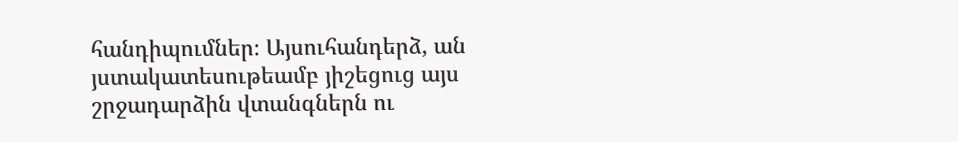հանդիպումներ։ Այսուհանդերձ, ան յստակատեսութեամբ յիշեցուց այս շրջադարձին վտանգներն ու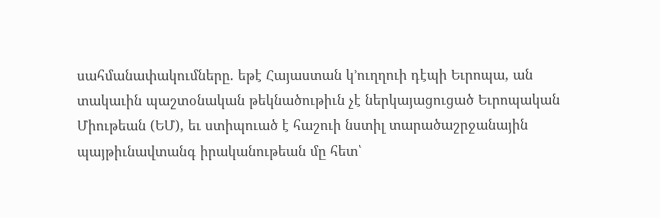սահմանափակումները. եթէ Հայաստան կ՚ուղղուի դէպի Եւրոպա, ան տակաւին պաշտօնական թեկնածութիւն չէ ներկայացուցած Եւրոպական Միութեան (ԵՄ), եւ ստիպուած է հաշուի նստիլ տարածաշրջանային պայթիւնավտանգ իրականութեան մը հետ՝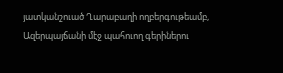յատկանշուած Ղարաբաղի ողբերգութեամբ, Ազերպայճանի մէջ պահուող գերիներու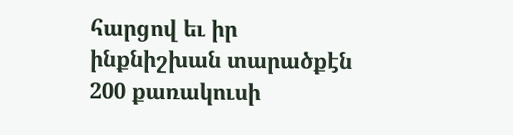հարցով եւ իր ինքնիշխան տարածքէն 200 քառակուսի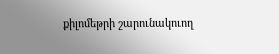քիլոմեթրի շարունակուող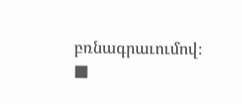բռնագրաւումով։ ■